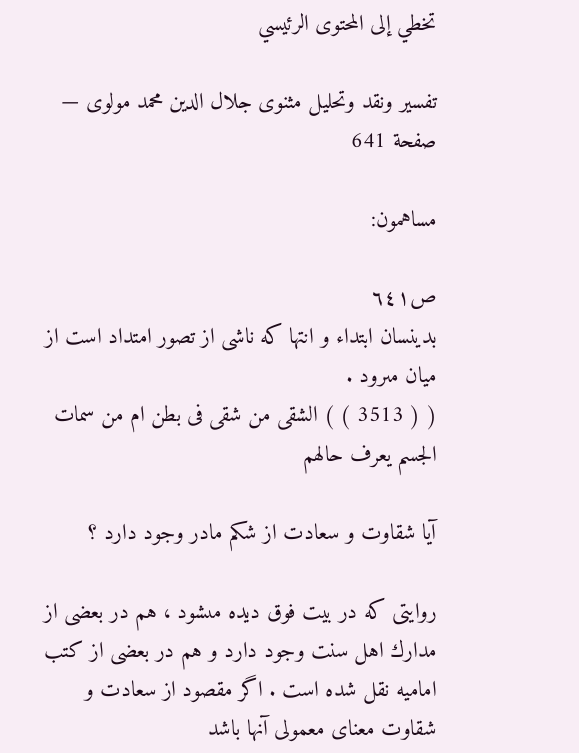تخطي إلى المحتوى الرئيسي

تفسير ونقد وتحليل مثنوى جلال الدين محمد مولوى — صفحة 641

مساهمون:

ص٦٤١
بدينسان ابتداء و انتها كه ناشى از تصور امتداد است از ميان مىرود .
( ( 3513 ) ) الشقى من شقى فى بطن ام من سمات الجسم يعرف حالهم

آيا شقاوت و سعادت از شكم مادر وجود دارد ؟

روايتى كه در بيت فوق ديده مىشود ، هم در بعضى از مدارك اهل سنت وجود دارد و هم در بعضى از كتب اماميه نقل شده است . اگر مقصود از سعادت و شقاوت معناى معمولى آنها باشد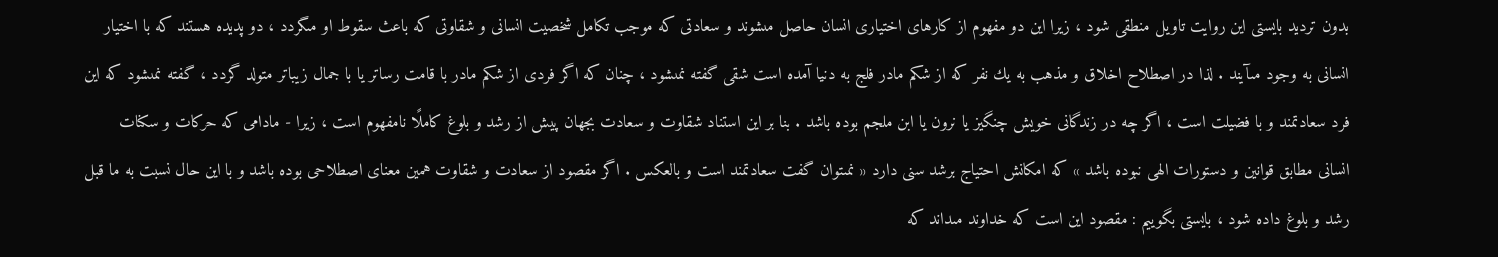بدون ترديد بايستى اين روايت تاويل منطقى شود ، زيرا اين دو مفهوم از كارهاى اختيارى انسان حاصل مىشوند و سعادتى كه موجب تكامل شخصيت انسانى و شقاوتى كه باعث سقوط او مىگردد ، دو پديده هستند كه با اختيار انسانى به وجود مىآيند . لذا در اصطلاح اخلاق و مذهب به يك نفر كه از شكم مادر فلج به دنيا آمده است شقى گفته نمىشود ، چنان كه اگر فردى از شكم مادر با قامت رساتر يا با جمال زيباتر متولد گردد ، گفته نمىشود كه اين فرد سعادتمند و با فضيلت است ، اگر چه در زندگانى خويش چنگيز يا نرون يا ابن ملجم بوده باشد . بنا بر اين استناد شقاوت و سعادت بجهان پيش از رشد و بلوغ كاملًا نامفهوم است ، زيرا - مادامى كه حركات و سكنات انسانى مطابق قوانين و دستورات الهى نبوده باشد » كه امكانش احتياج برشد سنى دارد « نمىتوان گفت سعادتمند است و بالعكس . اگر مقصود از سعادت و شقاوت همين معناى اصطلاحى بوده باشد و با اين حال نسبت به ما قبل رشد و بلوغ داده شود ، بايستى بگوييم : مقصود اين است كه خداوند مىداند كه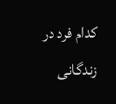كدام فرد در زندگانى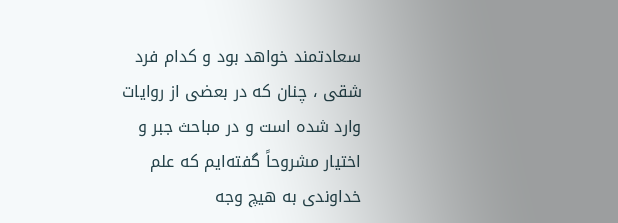سعادتمند خواهد بود و كدام فرد شقى ، چنان كه در بعضى از روايات وارد شده است و در مباحث جبر و اختيار مشروحاً گفته‌ايم كه علم خداوندى به هيچ وجه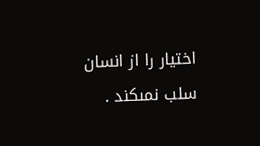اختيار را از انسان سلب نمىكند .